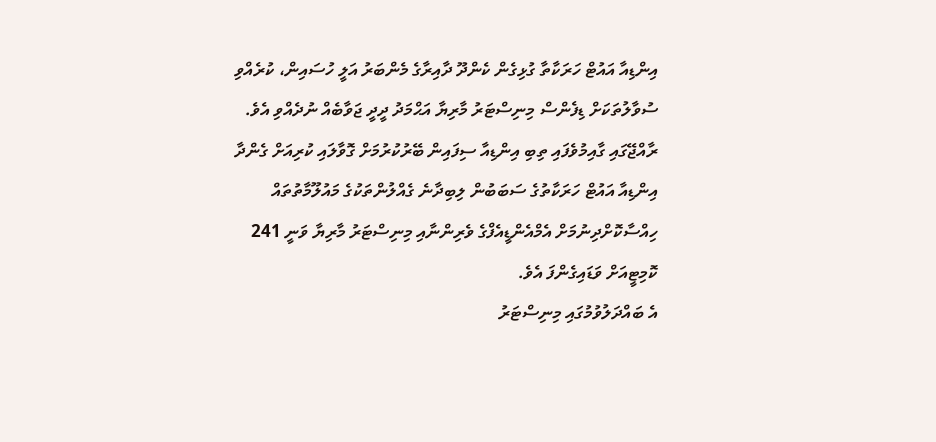އިންޑިއާ އައުޓް ހަރަކާތާ ގުޅިގެން ކެންދޫ ދާއިރާގެ މެންބަރު އަލީ ހުސައިން، ކުރެއްވި ސުވާލުތަކަށް ޑިފެންސް މިނިސްޓަރު މާރިޔާ އަޙްމަދު ދީދީ ޖަވާބެއް ނުދެއްވި އެވެ.
ރާއްޖޭގައި ގާއިމުވެފައި ތިބި އިންޑިއާ ސިފައިން ބޭރުކުރުމަށް ގޮވާލައި ކުރިއަށް ގެންދާ އިންޑިއާ އައުޓް ހަރަކާތުގެ ސަބަބުން ލިބިދާނެ ގެއްލުންތަކުގެ މައުލޫމާތުތައް ހިއްސާކޮށްދިނުމަށް އެމްއެންޑީއެފްގެ ވެރިންނާއި މިނިސްޓަރު މާރިޔާ ވަނީ 241 ކޮމިޓީއަށް ވަޑައިގެންފަ އެވެ.
އެ ބައްދަލުވުމުގައި މިނިސްޓަރު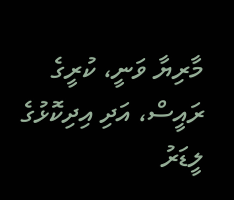މާރިޔާ ވަނީ، ކުރީގެ ރައީސް، އަދި އިދިކޮޅުގެ ލީޑަރު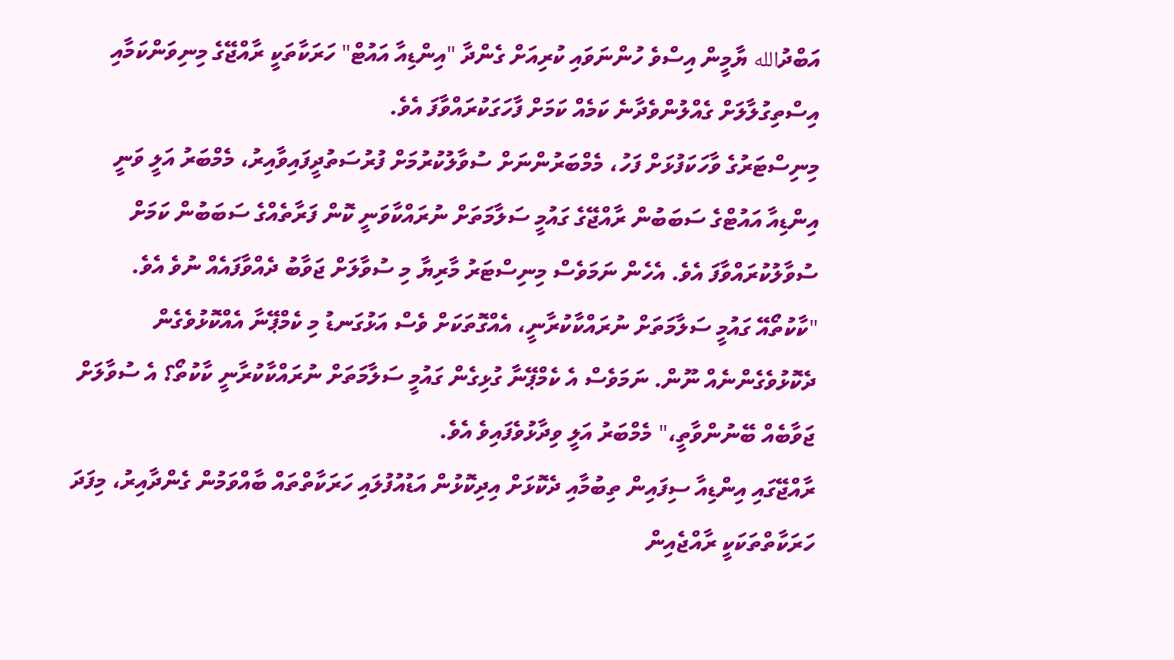އަބްދުالله ޔާމީން އިސްވެ ހުންނަވައި ކުރިއަށް ގެންދާ "އިންޑިއާ އައުޓް" ހަރަކާތަކީ ރާއްޖޭގެ މިނިވަންކަމާއި އިސްތިގުލާލަށް ގެއްލުންވެދާނެ ކަމެއް ކަމަށް ފާހަގަކުރައްވާފަ އެވެ.
މިނިސްޓަރުގެ ވާހަކަފުޅަށް ފަހު، މެމްބަރުންނަށް ސުވާލުކުރުމަށް ފުރުސަތުދީފައިވާއިރު، މެމްބަރު އަލީ ވަނީ އިންޑިއާ އައުޓްގެ ސަބަބުން ރާއްޖޭގެ ގައުމީ ސަލާމަތަށް ނުރައްކާވަނީ ކޮން ފަރާތެއްގެ ސަބަބުން ކަމަށް ސުވާލުކުރައްވާފަ އެވެ. އެހެން ނަމަވެސް މިނިސްޓަރު މާރިޔާ މި ސުވާލަށް ޖަވާބު ދެއްވާފައެއް ނުވެ އެވެ.
"ކާކުތޯއޭ ގައުމީ ސަލާމަތަށް ނުރައްކާކުރާނީ، އެއްގޮތަކަށް ވެސް އަޅުގަނޑު މި ކެމްޕޭނާ އެއްކޮޅުވެގެން ދެކޮޅުވެގެންނެއް ނޫން. ނަމަވެސް އެ ކެމްޕޭނާ ގުޅިގެން ގައުމީ ސަލާމަތަށް ނުރައްކާކުރާނީ ކާކުތޯ؟ އެ ސުވާލަށް ޖަވާބެއް ބޭނުންވާތީ،" މެމްބަރު އަލީ ވިދާޅުވެފައިވެ އެވެ.
ރާއްޖޭގައި އިންޑިއާ ސިފައިން ތިބުމާއި ދެކޮޅަށް އިދިކޮޅުން އަޑުއުފުލައި ހަރަކާތްތައް ބާއްވަމުން ގެންދާއިރު، މިފަދަ ހަރަކާތްތަކަކީ ރާއްޖެއިން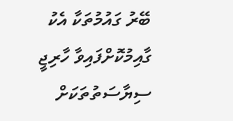ބޭރު ގައުމުތަކާ އެކު ގާއިމުކޮށްފައިވާ ހާރިޖީ ސިޔާސަތުތަކަށް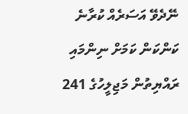ނޭދެވޭ އަސަރެއް ކުރާނެ ކަންކަން ކަމަށް ނިންމައި ރައްޔިތުން މަޖިލީހުގެ 241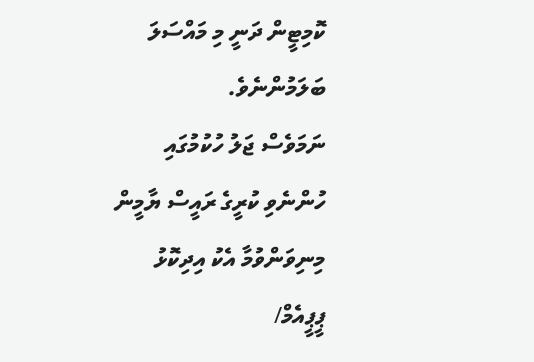ކޮމިޓީން ދަނީ މި މައްސަލަ ބަލަމުންނެވެ.
ނަމަވެސް ޖަލު ހުކުމުގައި ހުންނެވި ކުރީގެ ރައީސް ޔާމީން މިނިވަންވުމާ އެކު އިދިކޮޅު ޕީޕީއެމް/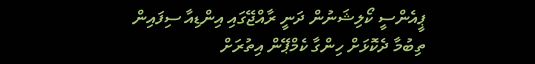ޕީއެންސީ ކޯލިޝަނުން ދަނީ ރާއްޖޭގައި އިންޑިއާ ސިފައިން ތިބުމާ ދެކޮޅަށް ހިންގާ ކެމްޕޭން އިތުރަށް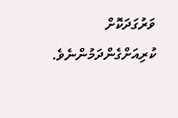ވަރުގަދަކޮށް ކުރިއަށްގެންދަމުންނެވެ.